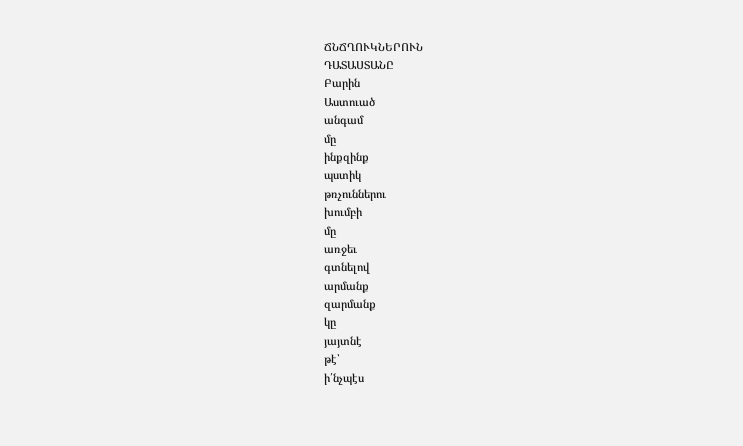ՃՆՃՂՈՒԿՆԵՐՈՒՆ
ԴԱՏԱՍՏԱՆԸ
Բարին
Աստուած
անգամ
մը
ինքզինք
պստիկ
թռչուններու
խումբի
մը
առջեւ
գտնելով
արմանք
զարմանք
կը
յայտնէ
թէ՝
ի՛նչպէս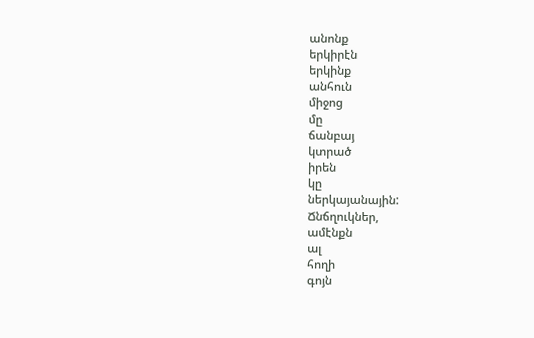անոնք
երկիրէն
երկինք
անհուն
միջոց
մը
ճանբայ
կտրած
իրեն
կը
ներկայանային:
Ճնճղուկներ,
ամէնքն
ալ
հողի
գոյն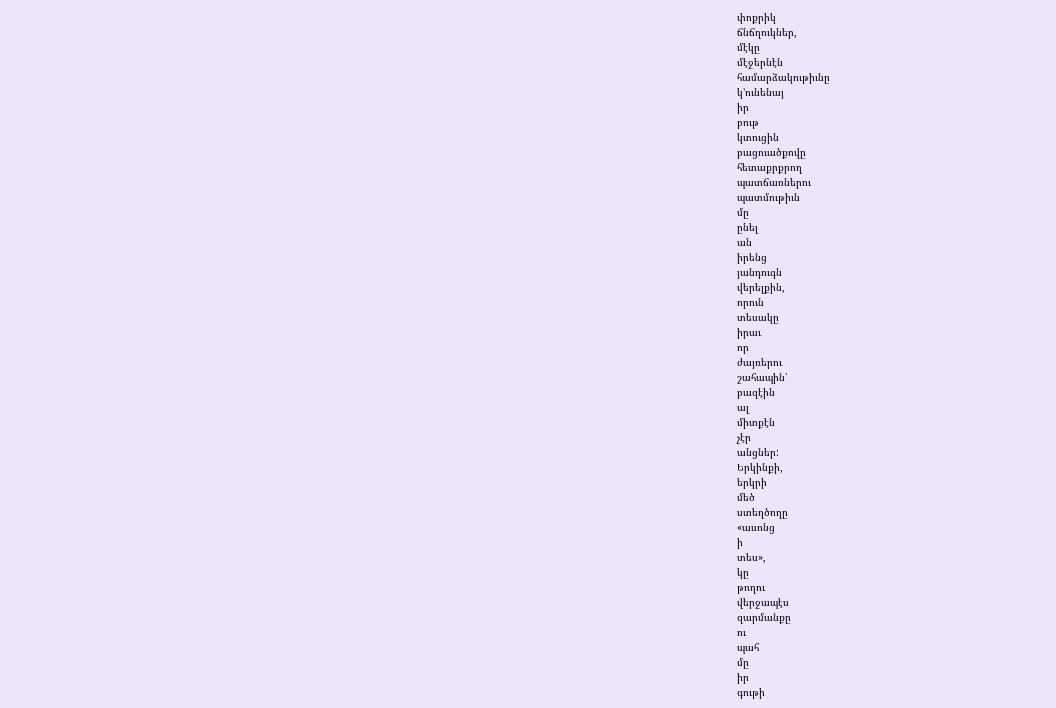փոքրիկ
ճնճղուկներ,
մէկը
մէջերնէն
համարձակութիւնը
կ՚ունենայ
իր
բութ
կտուցին
բացուածքովը
հետաքրքրող
պատճառներու
պատմութիւն
մը
ընել
ան
իրենց
յանդուգն
վերելքին,
որուն
տեսակը
իրաւ
որ
ժայռերու
շահապին՝
բազէին
ալ
միտքէն
չէր
անցներ:
Երկինքի,
երկրի
մեծ
ստեղծողը
«ասոնց
ի
տես»,
կը
թողու
վերջապէս
զարմանքը
ու
պահ
մը
իր
գութի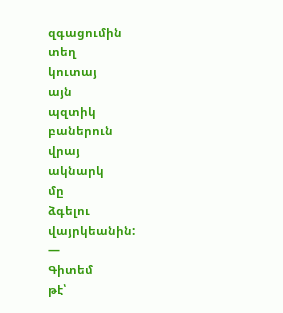զգացումին
տեղ
կուտայ
այն
պզտիկ
բաներուն
վրայ
ակնարկ
մը
ձգելու
վայրկեանին:
—
Գիտեմ
թէ՝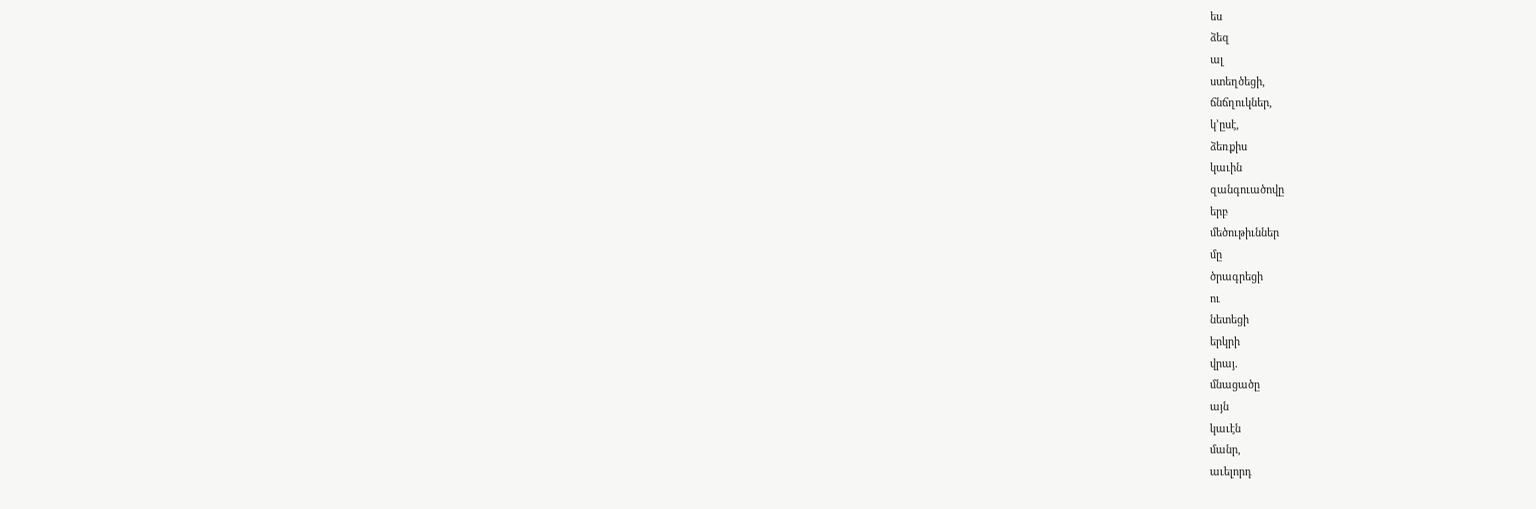ես
ձեզ
ալ
ստեղծեցի,
ճնճղուկներ,
կ՚ըսէ,
ձեռքիս
կաւին
զանգուածովը
երբ
մեծութիւններ
մը
ծրագրեցի
ու
նետեցի
երկրի
վրայ.
մնացածը
այն
կաւէն
մանր,
աւելորդ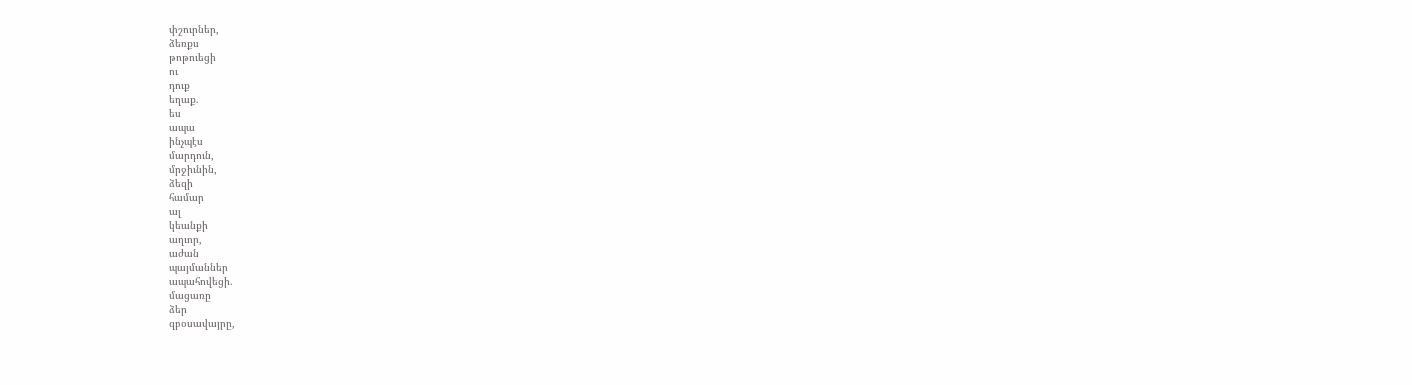փշուրներ,
ձեռքս
թոթուեցի
ու
դուք
եղաք.
ես
ապա
ինչպէս
մարդուն,
մրջիւնին,
ձեզի
համար
ալ
կեանքի
աղւոր,
աժան
պայմաններ
ապահովեցի.
մացառը
ձեր
զբօսավայրը,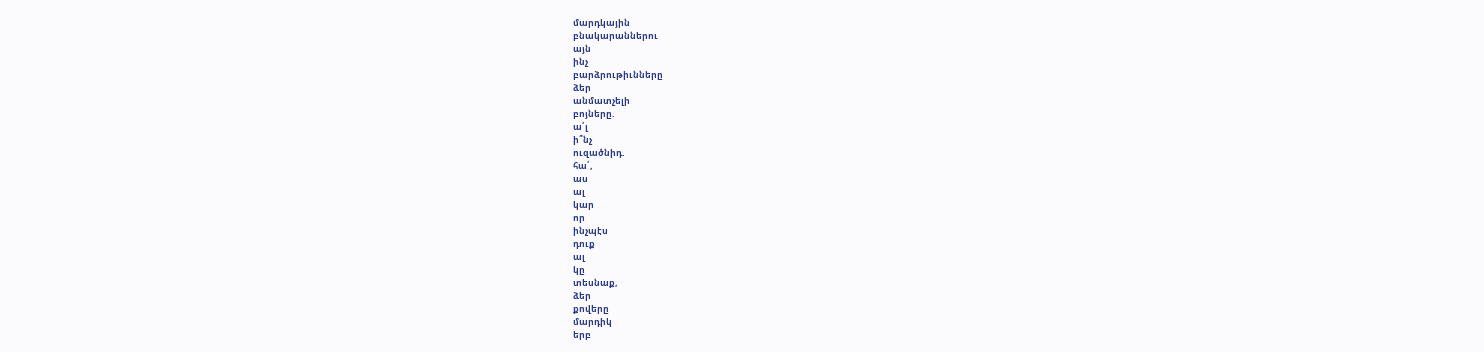մարդկային
բնակարաններու
այն
ինչ
բարձրութիւնները
ձեր
անմատչելի
բոյները.
ա՛լ
ի՞նչ
ուզածնիդ.
հա՛,
աս
ալ
կար
որ
ինչպէս
դուք
ալ
կը
տեսնաք,
ձեր
քովերը
մարդիկ
երբ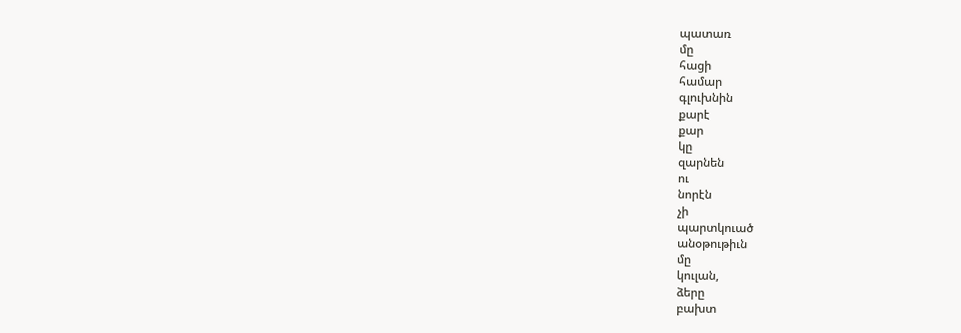պատառ
մը
հացի
համար
գլուխնին
քարէ
քար
կը
զարնեն
ու
նորէն
չի
պարտկուած
անօթութիւն
մը
կուլան,
ձերը
բախտ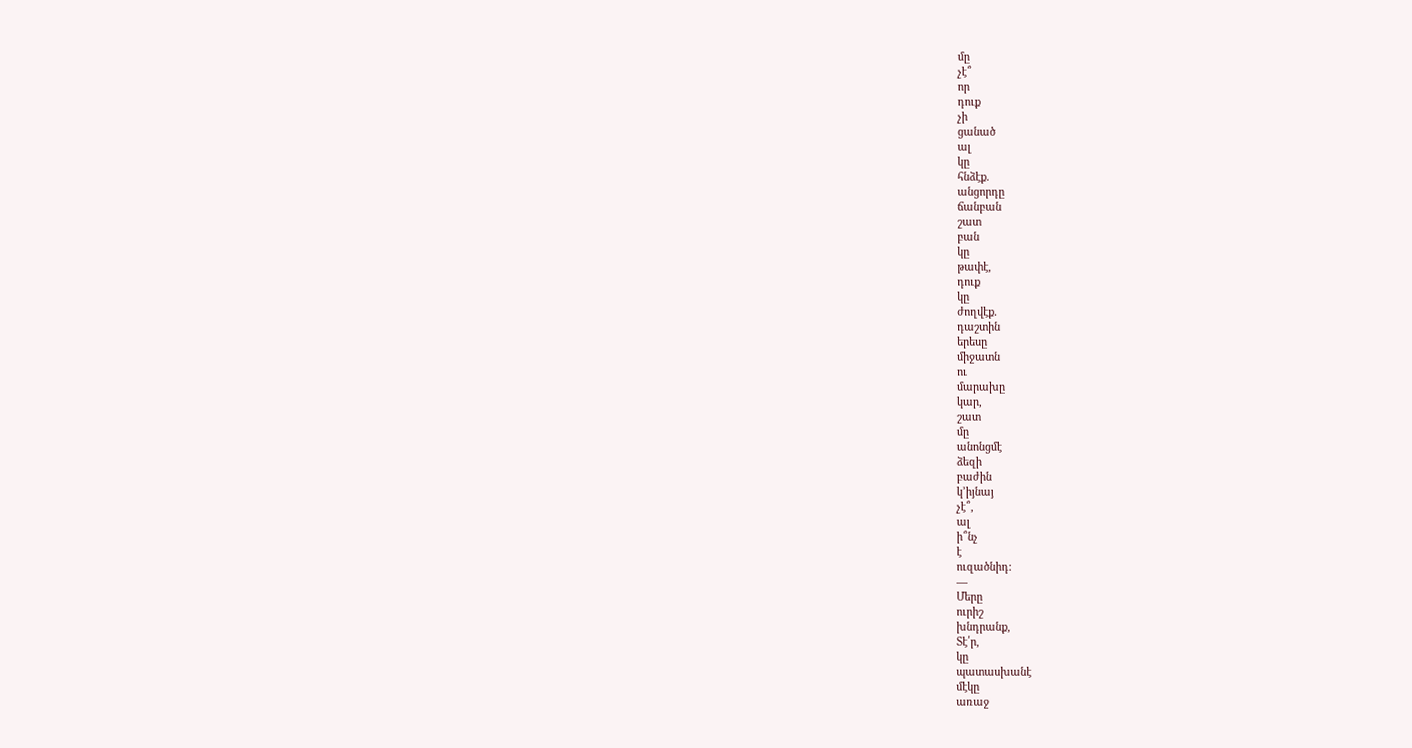մը
չէ՞
որ
դուք
չի
ցանած
ալ
կը
հնձէք.
անցորդը
ճանբան
շատ
բան
կը
թափէ,
դուք
կը
ժողվէք.
դաշտին
երեսը
միջատն
ու
մարախը
կար,
շատ
մը
անոնցմէ
ձեզի
բաժին
կ՚իյնայ
չէ՞,
ալ
ի՞նչ
է
ուզածնիդ:
—
Մերը
ուրիշ
խնդրանք,
Տէ՛ր,
կը
պատասխանէ
մէկը
առաջ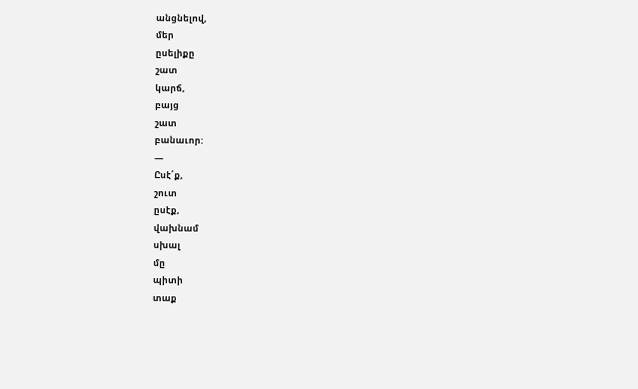անցնելով,
մեր
ըսելիքը
շատ
կարճ,
բայց
շատ
բանաւոր:
—
Ըսէ՛ք,
շուտ
ըսէք,
վախնամ
սխալ
մը
պիտի
տաք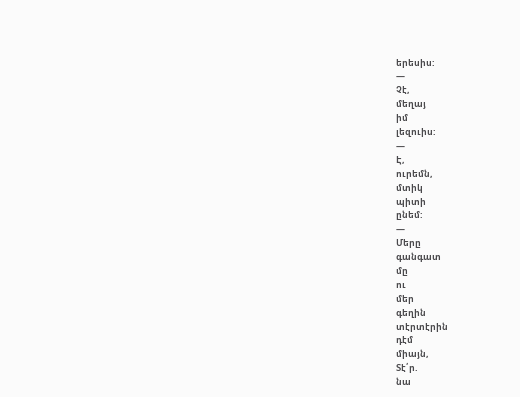երեսիս:
—
Չէ,
մեղայ
իմ
լեզուիս:
—
Է,
ուրեմն,
մտիկ
պիտի
ընեմ:
—
Մերը
գանգատ
մը
ու
մեր
գեղին
տէրտէրին
դէմ
միայն,
Տէ՛ր.
նա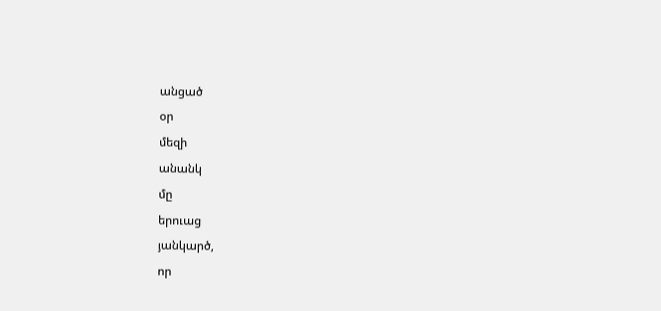անցած
օր
մեզի
անանկ
մը
երուաց
յանկարծ,
որ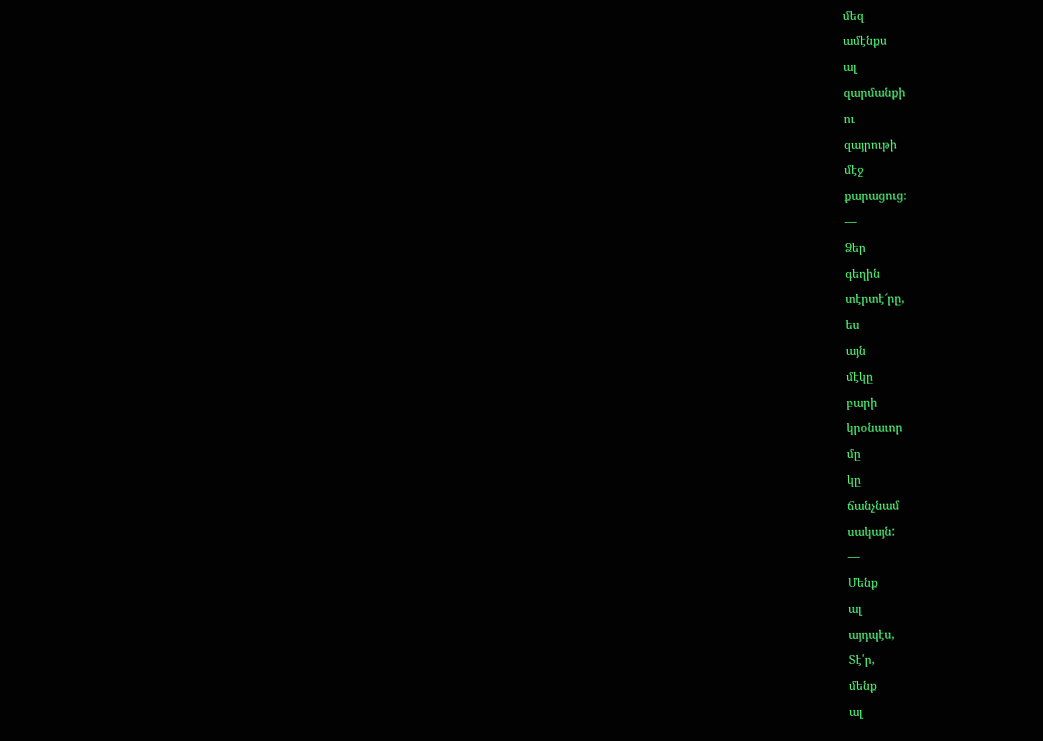մեզ
ամէնքս
ալ
զարմանքի
ու
զայրութի
մէջ
քարացուց։
—
Ձեր
գեղին
տէրտէ՜րը,
ես
այն
մէկը
բարի
կրօնաւոր
մը
կը
ճանչնամ
սակայն:
—
Մենք
ալ
այդպէս,
Տէ՛ր,
մենք
ալ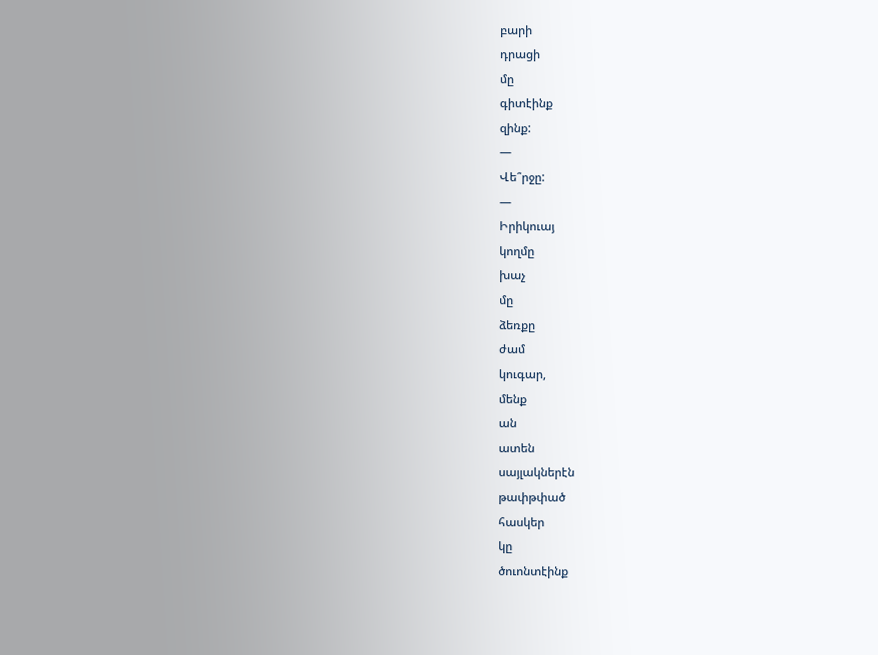բարի
դրացի
մը
գիտէինք
զինք:
—
Վե՞րջը:
—
Իրիկուայ
կողմը
խաչ
մը
ձեռքը
ժամ
կուգար,
մենք
ան
ատեն
սայլակներէն
թափթփած
հասկեր
կը
ծուոնտէինք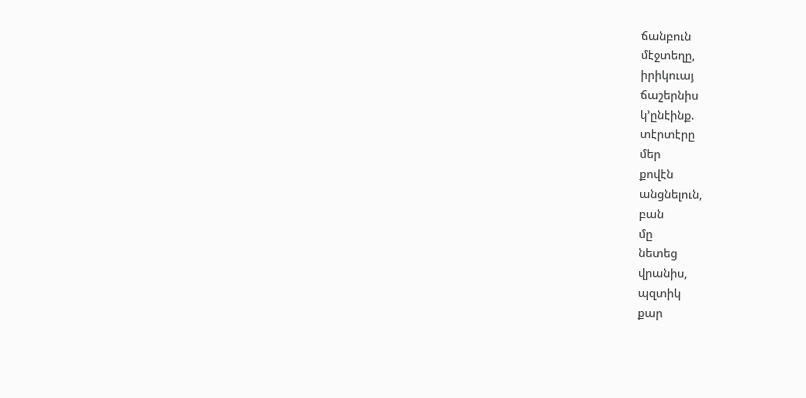ճանբուն
մէջտեղը,
իրիկուայ
ճաշերնիս
կ՚ընէինք.
տէրտէրը
մեր
քովէն
անցնելուն,
բան
մը
նետեց
վրանիս,
պզտիկ
քար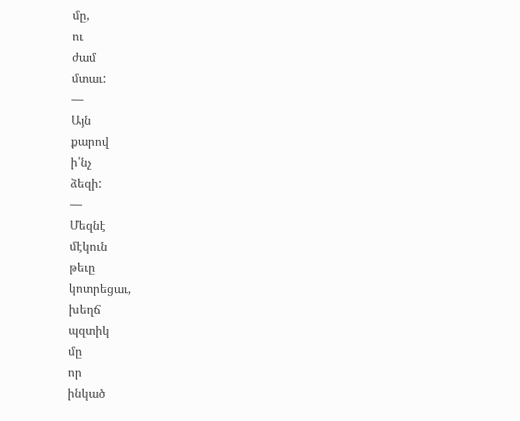մը,
ու
ժամ
մտաւ:
—
Այն
քարով
ի՛նչ
ձեզի:
—
Մեզնէ
մէկուն
թեւը
կոտրեցաւ,
խեղճ
պզտիկ
մը
որ
ինկած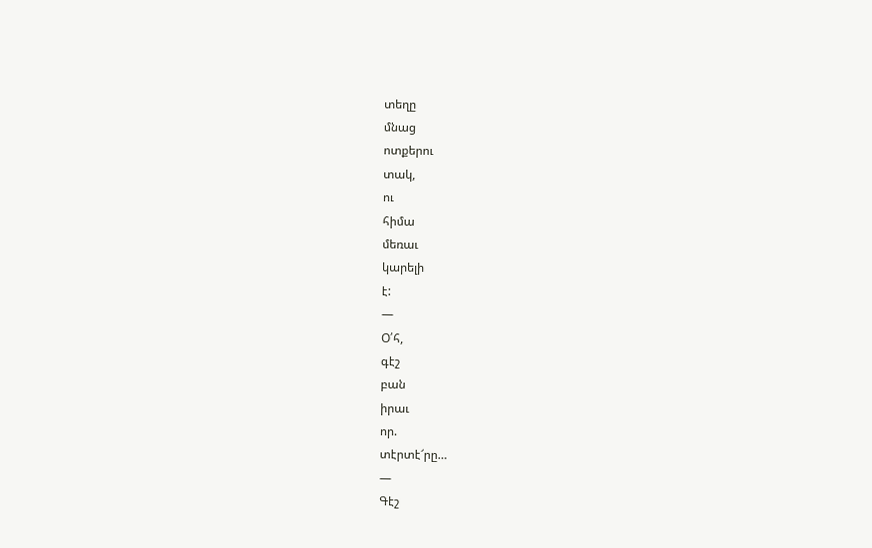տեղը
մնաց
ոտքերու
տակ,
ու
հիմա
մեռաւ
կարելի
է:
—
Օ՛հ,
գէշ
բան
իրաւ
որ.
տէրտէ՜րը…
—
Գէշ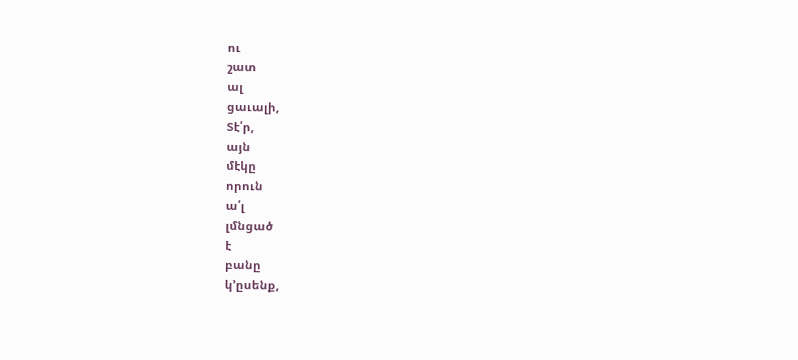ու
շատ
ալ
ցաւալի,
Տէ՛ր,
այն
մէկը
որուն
ա՛լ
լմնցած
է
բանը
կ՚ըսենք,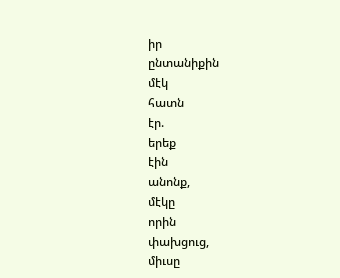իր
ընտանիքին
մէկ
հատն
էր.
երեք
էին
անոնք,
մէկը
որին
փախցուց,
միւսը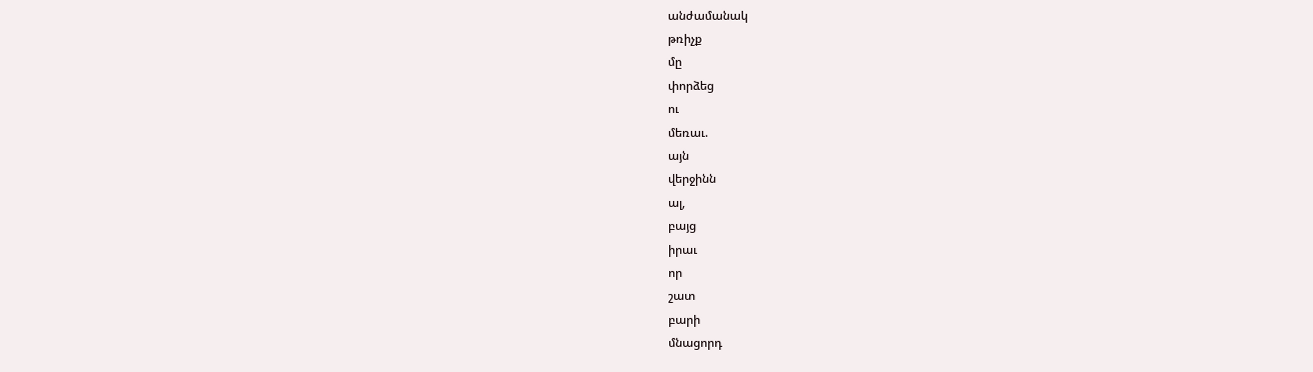անժամանակ
թռիչք
մը
փորձեց
ու
մեռաւ.
այն
վերջինն
ալ,
բայց
իրաւ
որ
շատ
բարի
մնացորդ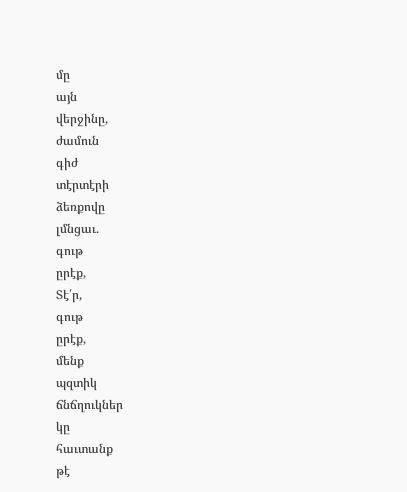մը
այն
վերջինը,
ժամուն
գիժ
տէրտէրի
ձեռքովը
լմնցաւ.
գութ
ըրէք,
Տէ՛ր,
գութ
ըրէք,
մենք
պզտիկ
ճնճղուկներ
կը
հաւտանք
թէ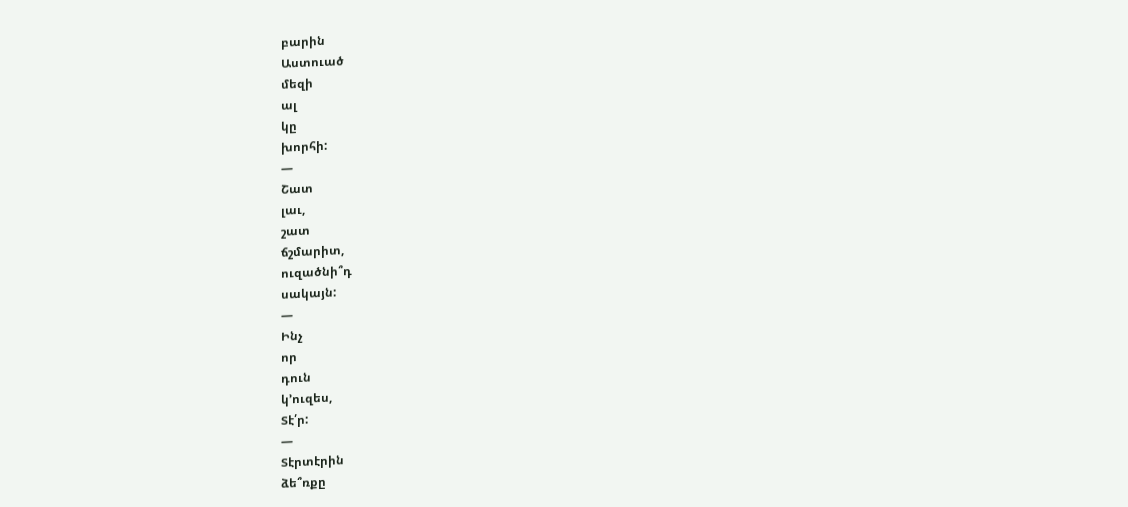բարին
Աստուած
մեզի
ալ
կը
խորհի:
—
Շատ
լաւ,
շատ
ճշմարիտ,
ուզածնի՞դ
սակայն:
—
Ինչ
որ
դուն
կ՚ուզես,
Տէ՛ր:
—
Տէրտէրին
ձե՞ռքը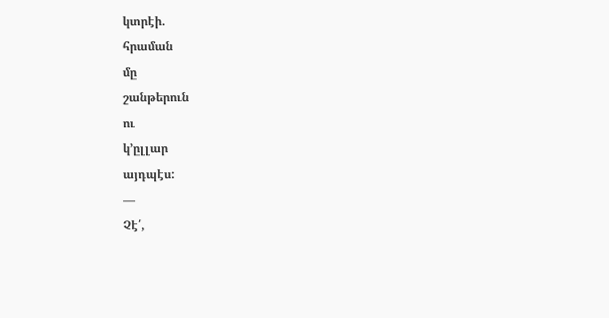կտրէի.
հրաման
մը
շանթերուն
ու
կ՚ըլլար
այդպէս:
—
Չէ՛,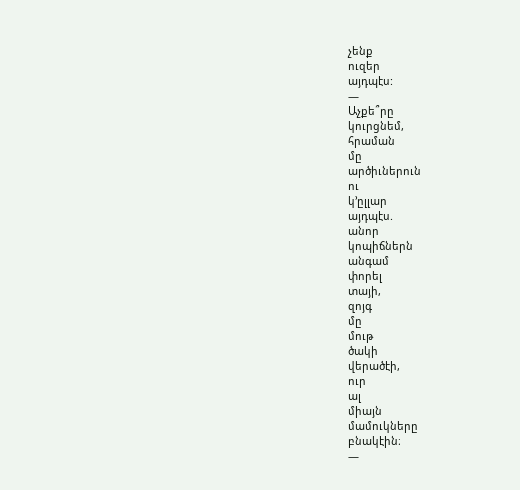չենք
ուզեր
այդպէս:
—
Աչքե՞րը
կուրցնեմ,
հրաման
մը
արծիւներուն
ու
կ՚ըլլար
այդպէս.
անոր
կոպիճներն
անգամ
փորել
տայի,
զոյգ
մը
մութ
ծակի
վերածէի,
ուր
ալ
միայն
մամուկները
բնակէին։
—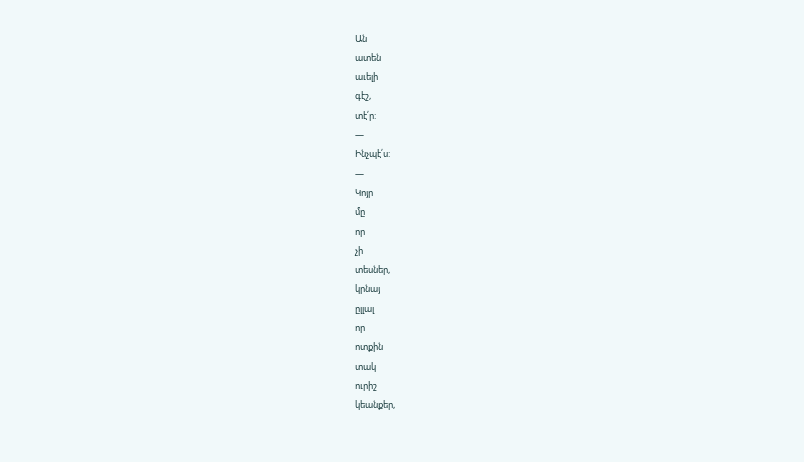Ան
ատեն
աւելի
գէշ,
տէ՛ր:
—
Ինչպէ՛ս:
—
Կոյր
մը
որ
չի
տեսներ,
կրնայ
ըլլալ
որ
ոտքին
տակ
ուրիշ
կեանքեր,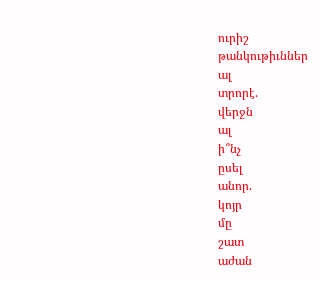ուրիշ
թանկութիւններ
ալ
տրորէ.
վերջն
ալ
ի՞նչ
ըսել
անոր.
կոյր
մը
շատ
աժան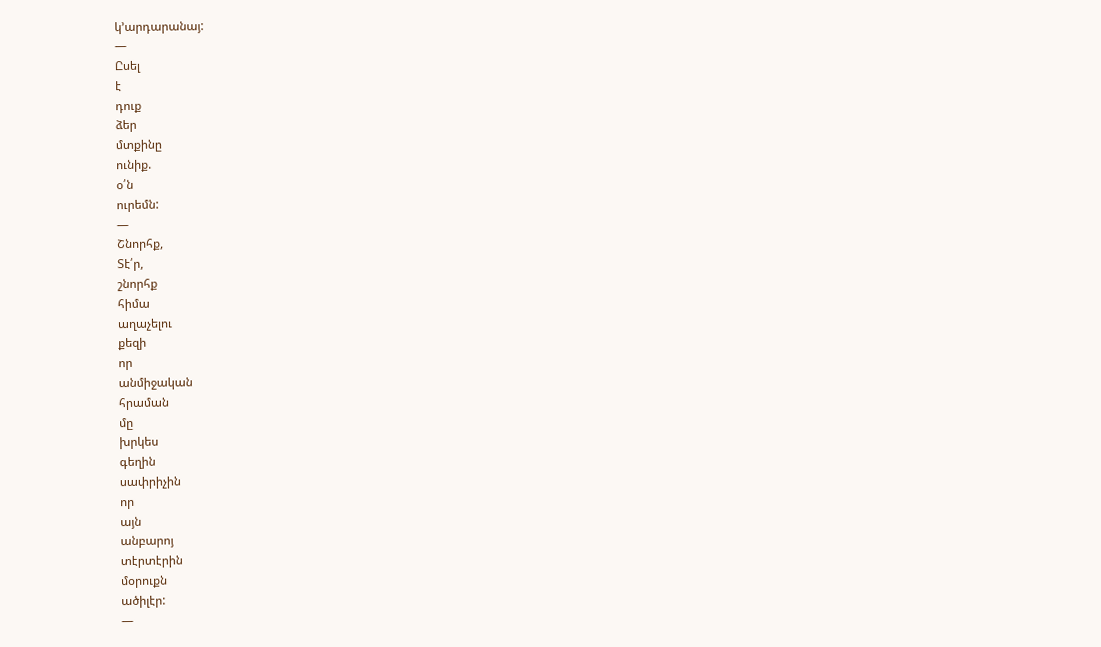կ՚արդարանայ:
—
Ըսել
է
դուք
ձեր
մտքինը
ունիք.
օ՛ն
ուրեմն:
—
Շնորհք,
Տէ՛ր,
շնորհք
հիմա
աղաչելու
քեզի
որ
անմիջական
հրաման
մը
խրկես
գեղին
սափրիչին
որ
այն
անբարոյ
տէրտէրին
մօրուքն
ածիլէր:
—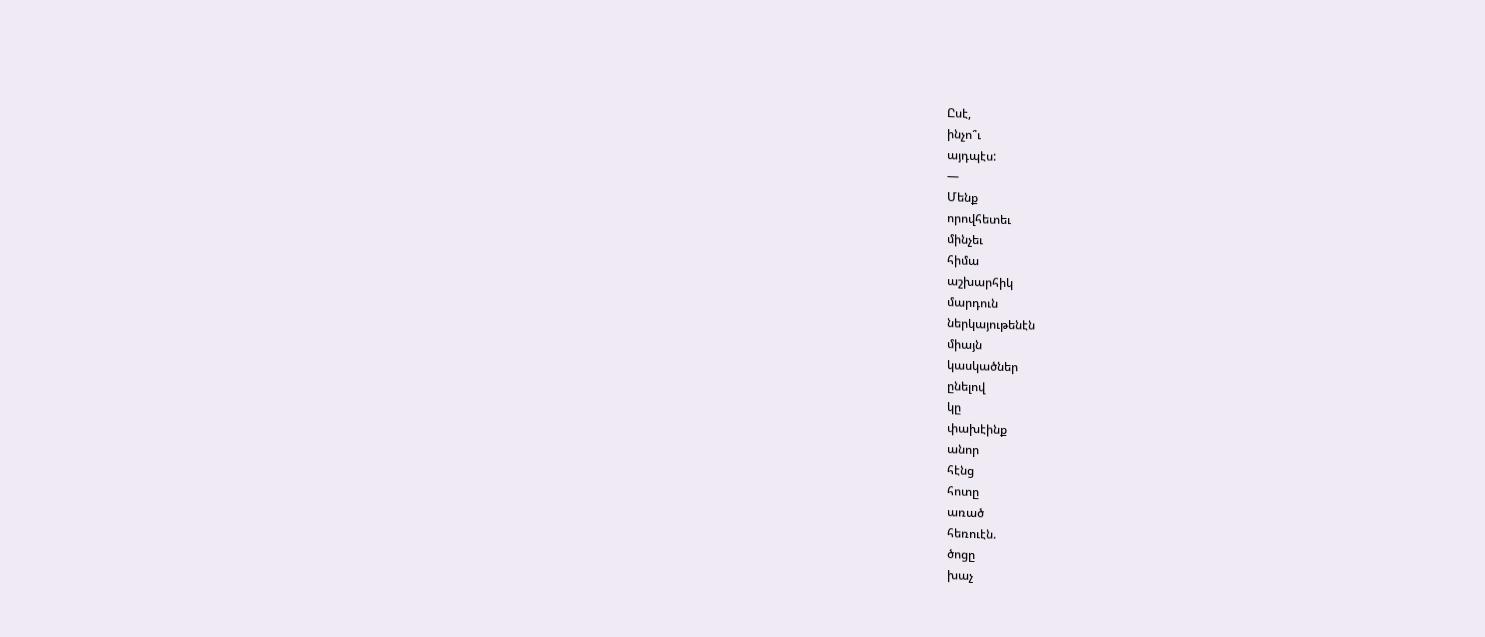Ըսէ,
ինչո՞ւ
այդպէս:
—
Մենք
որովհետեւ
մինչեւ
հիմա
աշխարհիկ
մարդուն
ներկայութենէն
միայն
կասկածներ
ընելով
կը
փախէինք
անոր
հէնց
հոտը
առած
հեռուէն.
ծոցը
խաչ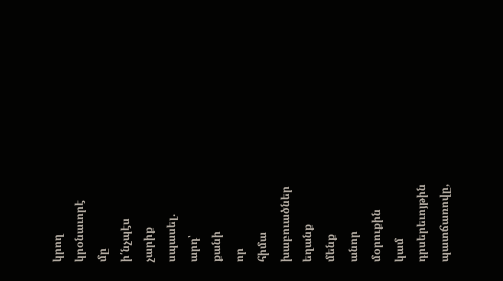կրող
կրօնաւորէ
մը
ի՛նչպէս
չարիք
սպասել.
արդ՝
քանի
որ
հիմա
խաբուածներ
եղանք
մենք
անոր
մօրուքին
կամ
դրսերեւոյթին
պատճառովը,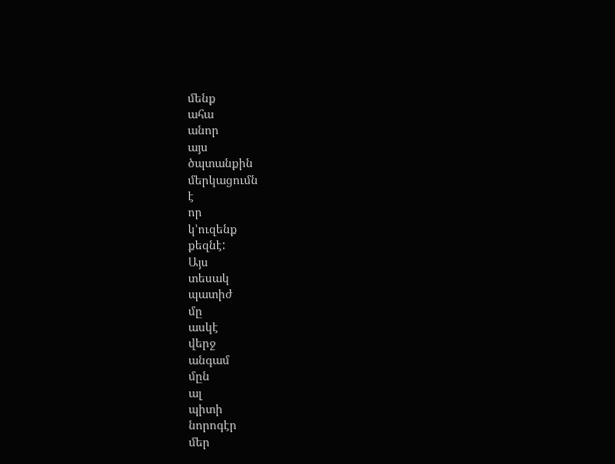մենք
ահա
անոր
այս
ծպտանքին
մերկացումն
է
որ
կ՚ուզենք
քեզնէ:
Այս
տեսակ
պատիժ
մը
ասկէ
վերջ
անգամ
մըն
ալ
պիտի
նորոգէր
մեր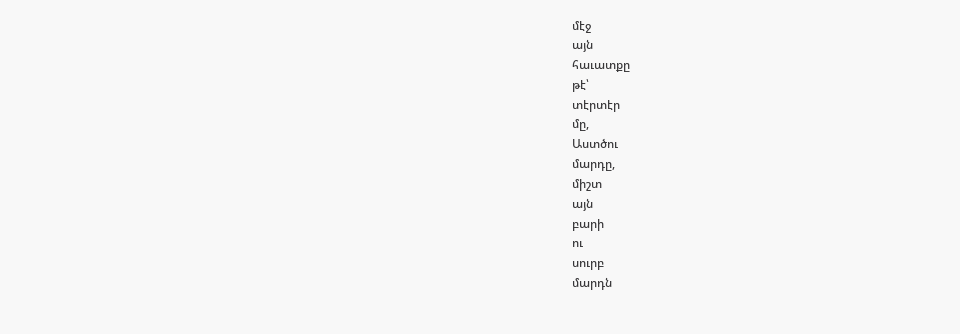մէջ
այն
հաւատքը
թէ՝
տէրտէր
մը,
Աստծու
մարդը,
միշտ
այն
բարի
ու
սուրբ
մարդն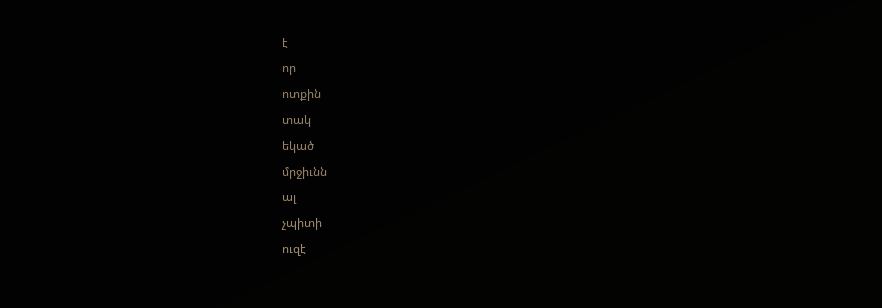է
որ
ոտքին
տակ
եկած
մրջիւնն
ալ
չպիտի
ուզէ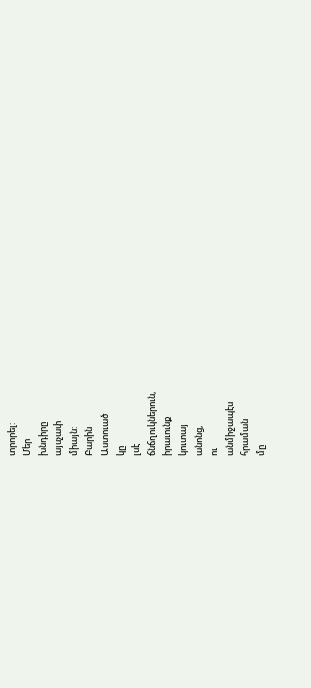տրորել:
Մեր
խնդիրը
այսչափ
միայն:
Բարին
Աստուած
կը
լսէ
ճնճղուկներուն,
իրաւունք
կուտայ
անոնց,
ու
անմիջապէս
հրաման
մը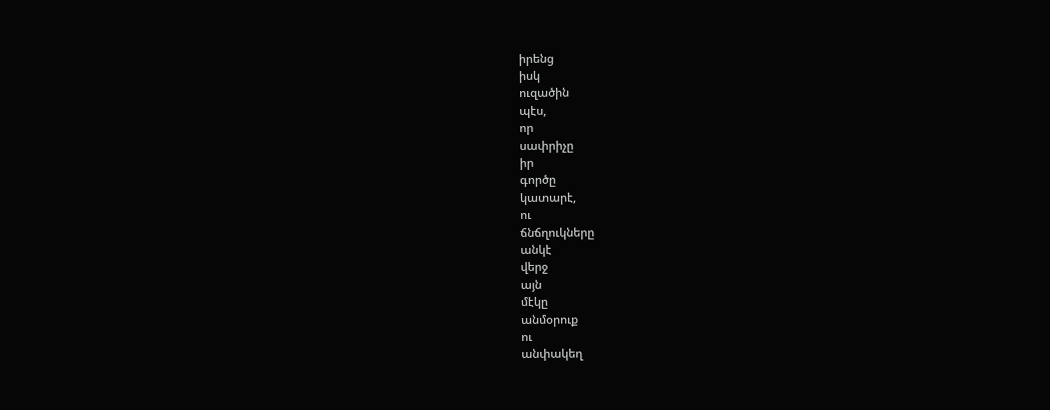իրենց
իսկ
ուզածին
պէս,
որ
սափրիչը
իր
գործը
կատարէ,
ու
ճնճղուկները
անկէ
վերջ
այն
մէկը
անմօրուք
ու
անփակեղ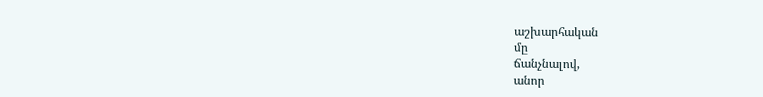աշխարհական
մը
ճանչնալով,
անոր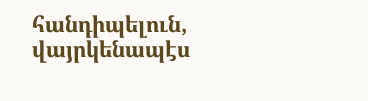հանդիպելուն,
վայրկենապէս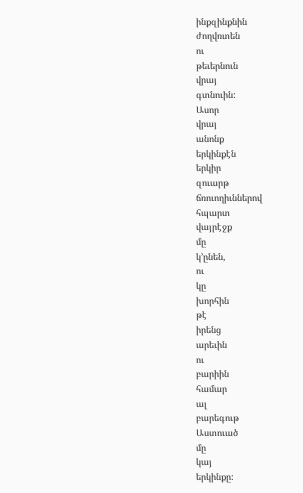ինքզինքնին
ժողվռտեն
ու
թեւերնուն
վրայ
գտնուին:
Ասոր
վրայ
անոնք
երկինքէն
երկիր
զուարթ
ճռուողիւններով
հպարտ
վայրէջք
մը
կ՚ընեն,
ու
կը
խորհին
թէ
իրենց
արեւին
ու
բարիին
համար
ալ
բարեգութ
Աստուած
մը
կայ
երկինքը: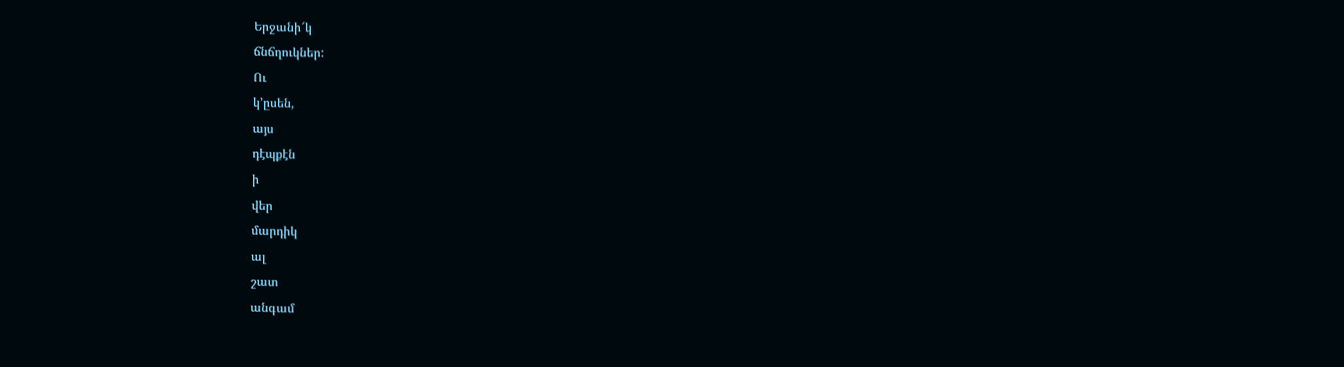Երջանի՜կ
ճնճղուկներ:
Ու
կ՚ըսեն,
այս
դէպքէն
ի
վեր
մարդիկ
ալ
շատ
անգամ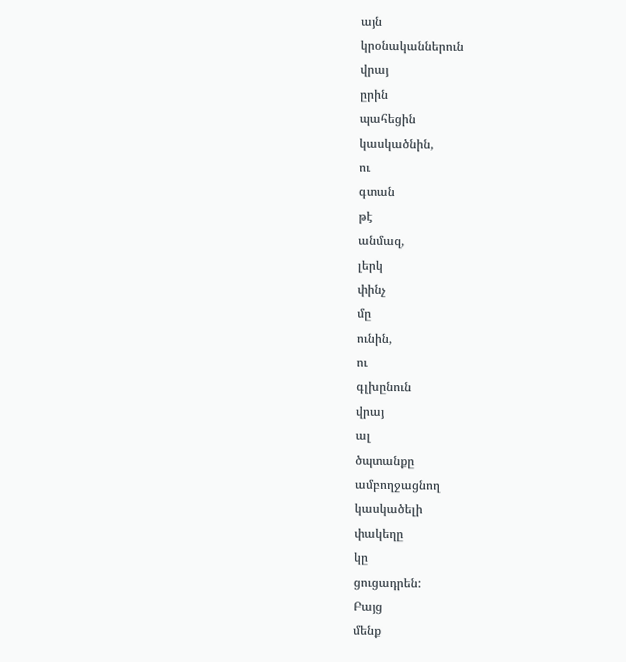այն
կրօնականներուն
վրայ
ըրին
պահեցին
կասկածնին,
ու
գտան
թէ
անմազ,
լերկ
փինչ
մը
ունին,
ու
գլխընուն
վրայ
ալ
ծպտանքը
ամբողջացնող
կասկածելի
փակեղը
կը
ցուցադրեն:
Բայց
մենք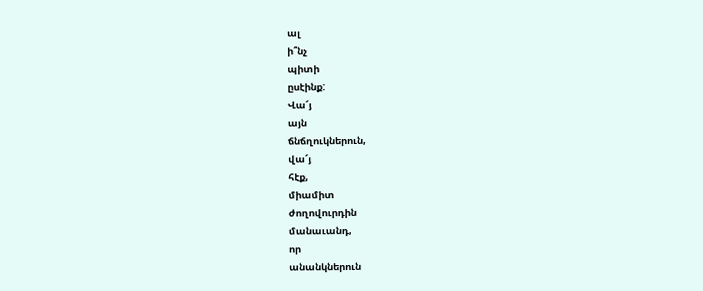ալ
ի՞նչ
պիտի
ըսէինք:
Վա՜յ
այն
ճնճղուկներուն,
վա՜յ
հէք,
միամիտ
ժողովուրդին
մանաւանդ,
որ
անանկներուն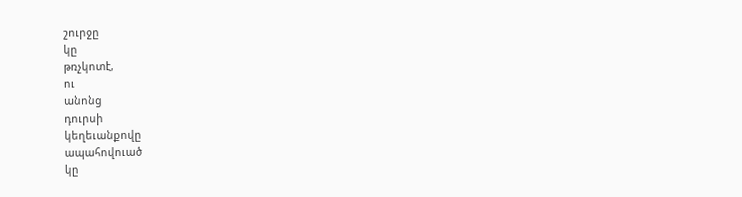շուրջը
կը
թռչկոտէ,
ու
անոնց
դուրսի
կեղեւանքովը
ապահովուած
կը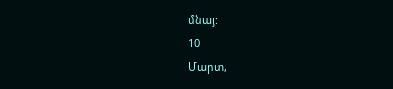մնայ:
10
Մարտ,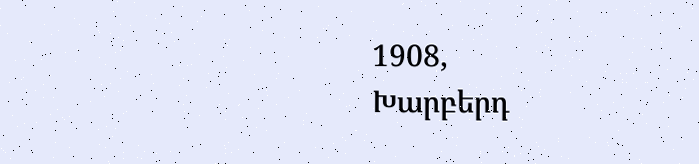1908,
Խարբերդ